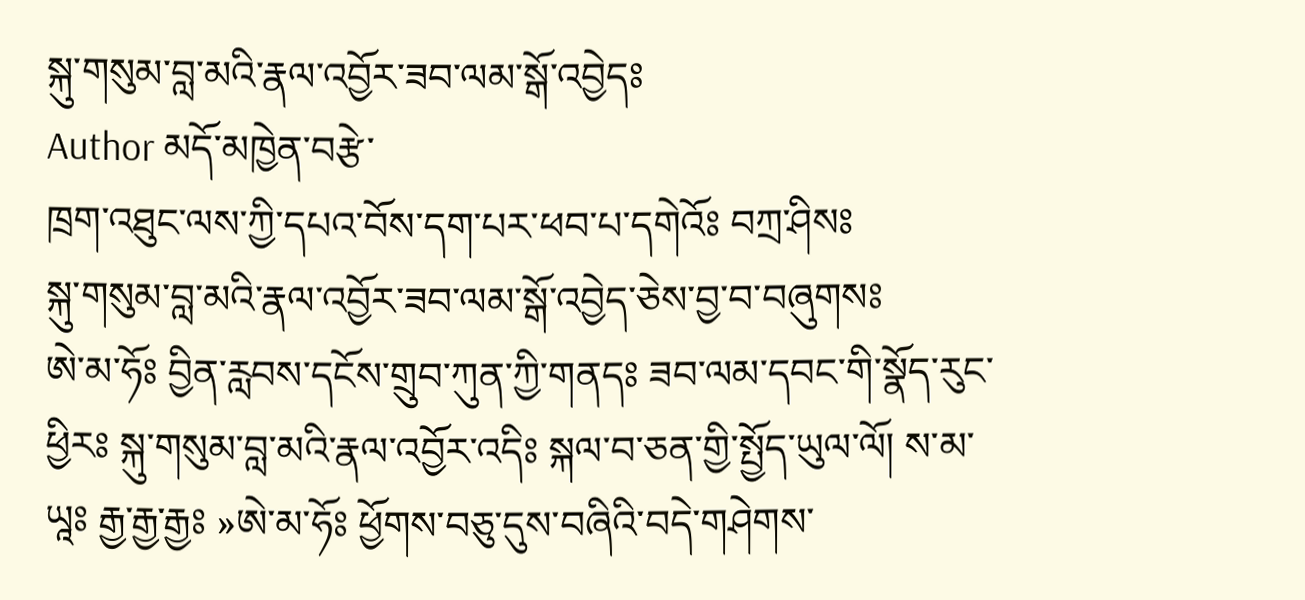སྐུ་གསུམ་བླ་མའི་རྣལ་འབྱོར་ཟབ་ལམ་སྒོ་འབྱེདཿ
Author མདོ་མཁྱེན་བརྩེ་
ཁྲག་འཐུང་ལས་ཀྱི་དཔའ་བོས་དག་པར་ཕབ་པ་དགེའོཿ བཀྲ་ཤིསཿ
སྐུ་གསུམ་བླ་མའི་རྣལ་འབྱོར་ཟབ་ལམ་སྒོ་འབྱེད་ཅེས་བྱ་བ་བཞུགསཿ
ཨེ་མ་ཧོཿ བྱིན་རླབས་དངོས་གྲུབ་ཀུན་ཀྱི་གནདཿ ཟབ་ལམ་དབང་གི་སྣོད་རུང་ཕྱིརཿ སྐུ་གསུམ་བླ་མའི་རྣལ་འབྱོར་འདིཿ སྐལ་བ་ཅན་གྱི་སྤྱོད་ཡུལ་ལོ། ས་མ་ཡཱཿ རྒྱ་རྒྱ་རྒྱཿ »ཨེ་མ་ཧོཿ ཕྱོགས་བཅུ་དུས་བཞིའི་བདེ་གཤེགས་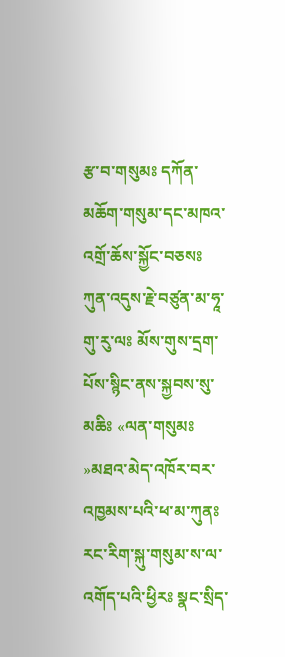རྩ་བ་གསུམཿ དཀོན་མཆོག་གསུམ་དང་མཁའ་འགྲོ་ཆོས་སྐྱོང་བཅསཿ ཀུན་འདུས་རྗེ་བཙུན་མ་ཧཱ་གུ་རུ་ལཿ མོས་གུས་དྲག་པོས་སྙིང་ནས་སྐྱབས་སུ་མཆིཿ «ལན་གསུམཿ »མཐའ་མེད་འཁོར་བར་འཁྱམས་པའི་ཕ་མ་ཀུནཿ རང་རིག་སྐུ་གསུམ་ས་ལ་འགོད་པའི་ཕྱིརཿ སྣང་སྲིད་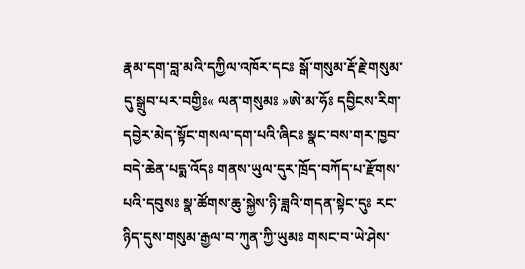རྣམ་དག་བླ་མའི་དཀྱིལ་འཁོར་དངཿ སྒོ་གསུམ་རྡོ་རྗེ་གསུམ་དུ་སྒྲུབ་པར་བགྱིཿ« ལན་གསུམཿ »ཨེ་མ་ཧོཿ དབྱིངས་རིག་དབྱེར་མེད་སྟོང་གསལ་དག་པའི་ཞིངཿ སྣང་བས་གར་ཁྱབ་བདེ་ཆེན་པདྨ་འོདཿ གནས་ཡུལ་དུར་ཁྲོད་བཀོད་པ་རྫོགས་པའི་དབུསཿ སྣ་ཚོགས་ཆུ་སྐྱེས་ཉི་ཟླའི་གདན་སྟེང་དུཿ རང་ཉིད་དུས་གསུམ་རྒྱལ་བ་ཀུན་ཀྱི་ཡུམཿ གསང་བ་ཡེ་ཤེས་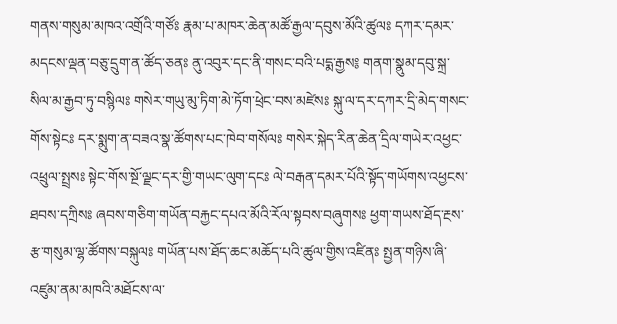གནས་གསུམ་མཁའ་འགྲོའི་གཙོཿ རྣམ་པ་མཁར་ཆེན་མཚོ་རྒྱལ་དབུས་མོའི་ཚུལཿ དཀར་དམར་མདངས་ལྡན་བཅུ་དྲུག་ན་ཚོད་ཅནཿ ནུ་འབུར་དང་ནི་གསང་བའི་པདྨ་རྒྱས༔ གནག་སྣུམ་དབུ་སྐྲ་སིལ་མ་རྒྱབ་ཏུ་བསྙིལཿ གསེར་གཡུ་མུ་ཏིག་མེ་ཏོག་ཕྲེང་བས་མཛེསཿ སྐུ་ལ་དར་དཀར་དྲི་མེད་གསང་གོས་སྟེངཿ དར་སྨུག་ན་བཟའ་སྣ་ཚོགས་པང་ཁེབ་གསོལཿ གསེར་སྐེད་རིན་ཆེན་དྲིལ་གཡེར་འཕྱང་འཕྲུལ་སྤྲསཿ སྟེང་གོས་སྔོ་ལྗང་དར་གྱི་གཡང་ལུག་དངཿ ལེ་བརྒན་དམར་པོའི་སྟོད་གཡོགས་འཕྱངས་ཐབས་དཀྲིསཿ ཞབས་གཅིག་གཡོན་བརྐྱང་དཔའ་མོའི་རོལ་སྟབས་བཞུགསཿ ཕྱག་གཡས་ཐོད་རྔས་རྩ་གསུམ་ལྷ་ཚོགས་བསྐུལཿ གཡོན་པས་ཐོད་ཆང་མཆོད་པའི་ཚུལ་གྱིས་འཛིནཿ སྤྱན་གཉིས་ཞི་འཛུམ་ནམ་མཁའི་མཐོངས་ལ་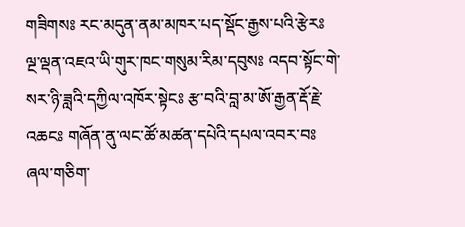གཟིགསཿ རང་མདུན་ནམ་མཁར་པད་སྡོང་རྒྱས་པའི་རྩེརཿ ལྔ་ལྡན་འཇའ་ཡི་གུར་ཁང་གསུམ་རིམ་དབུསཿ འདབ་སྟོང་གེ་སར་ཉི་ཟླའི་དཀྱིལ་འཁོར་སྟེངཿ རྩ་བའི་བླ་མ་ཨོ་རྒྱན་རྡོ་རྗེ་འཆངཿ གཞོན་ནུ་ལང་ཚོ་མཚན་དཔེའི་དཔལ་འབར་བཿ ཞལ་གཅིག་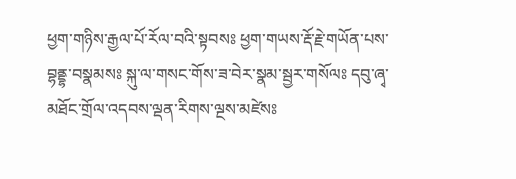ཕྱག་གཉིས་རྒྱལ་པོ་རོལ་བའི་སྟབསཿ ཕྱག་གཡས་རྡོ་རྗེ་གཡོན་པས་བྷནྡྷ་བསྣམསཿ སྐུ་ལ་གསང་གོས་ཟ་བེར་སྣམ་སྦྱར་གསོལཿ དབུ་ཞྭ་མཐོང་གྲོལ་འདབས་ལྡན་རིགས་ལྔས་མཛེསཿ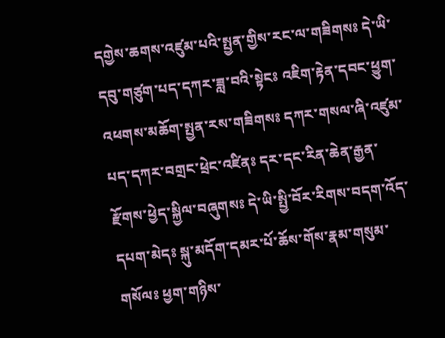དགྱེས་ཆགས་འཛུམ་པའི་སྤྱན་གྱིས་རང་ལ་གཟིགསཿ དེ་ཡི་དབུ་གཙུག་པད་དཀར་ཟླ་བའི་སྟེངཿ འཇིག་རྟེན་དབང་ཕྱུག་འཕགས་མཆོག་སྤྱན་རས་གཟིགསཿ དཀར་གསལ་ཞི་འཛུམ་པད་དཀར་བགྲང་ཕྲེང་འཛིནཿ དར་དང་རིན་ཆེན་རྒྱན་རྫོགས་ཕྱེད་སྐྱིལ་བཞུགསཿ དེ་ཡི་སྤྱི་བོར་རིགས་བདག་འོད་དཔག་མེདཿ སྐུ་མདོག་དམར་པོ་ཆོས་གོས་རྣམ་གསུམ་གསོལཿ ཕྱག་གཉིས་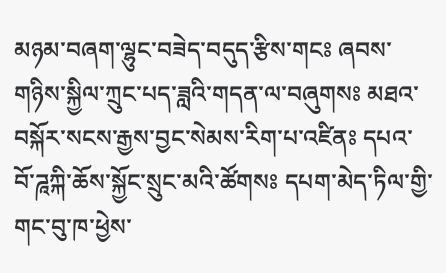མཉམ་བཞག་ལྷུང་བཟེད་བདུད་རྩིས་གངཿ ཞབས་གཉིས་སྐྱིལ་ཀྲུང་པད་ཟླའི་གདན་ལ་བཞུགསཿ མཐའ་བསྐོར་སངས་རྒྱས་བྱང་སེམས་རིག་པ་འཛིནཿ དཔའ་བོ་ཌཱཀྐི་ཆོས་སྐྱོང་སྲུང་མའི་ཚོགསཿ དཔག་མེད་ཏིལ་གྱི་གང་བུ་ཁ་ཕྱེས་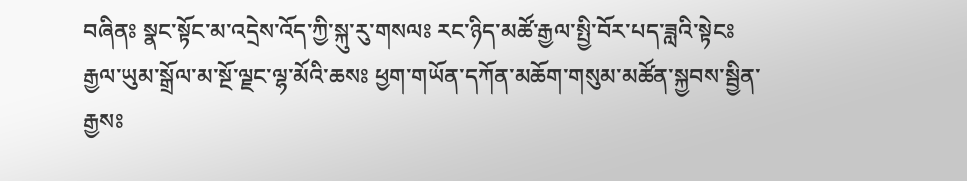བཞིནཿ སྣང་སྟོང་མ་འདྲེས་འོད་ཀྱི་སྐུ་རུ་གསལཿ རང་ཉིད་མཚོ་རྒྱལ་སྤྱི་བོར་པད་ཟླའི་སྟེངཿ རྒྱལ་ཡུམ་སྒྲོལ་མ་སྔོ་ལྗང་ལྷ་མོའི་ཆསཿ ཕྱག་གཡོན་དཀོན་མཆོག་གསུམ་མཚོན་སྐྱབས་སྦྱིན་རྒྱསཿ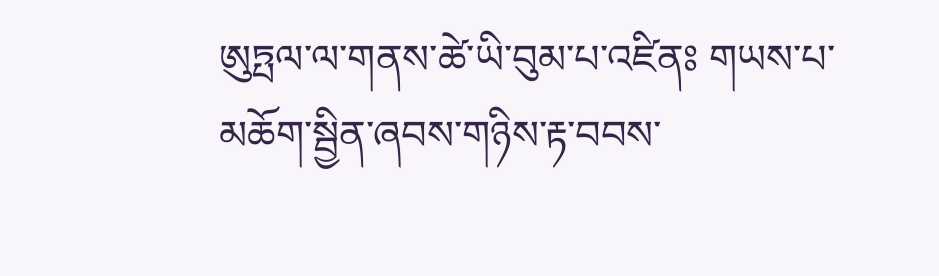ཨུཏྤལ་ལ་གནས་ཚེ་ཡི་བུམ་པ་འཛིནཿ གཡས་པ་མཆོག་སྦྱིན་ཞབས་གཉིས་རྟ་བབས་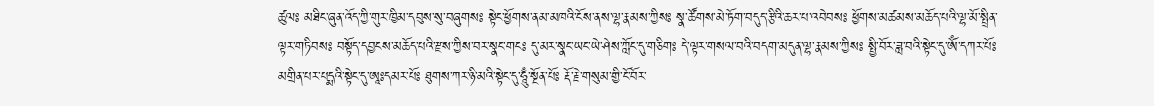ཚུལཿ མཐིང་ཞུན་འོད་ཀྱི་གུར་ཁྱིམ་དབུས་སུ་བཞུགསཿ སྟེང་ཕྱོགས་ནམ་མཁའི་ངོས་ནས་ལྷ་རྣམས་ཀྱིསཿ སྣ་ཚོགས་མེ་ཏོག་བདུད་རྩིའི་ཆར་པ་འབེབསཿ ཕྱོགས་མཚམས་མཆོད་པའི་ལྷ་མོ་སྤྲིན་ལྟར་གཏིབསཿ བསྟོད་དབྱངས་མཆོད་པའི་རྫས་ཀྱིས་བར་སྣང་གངཿ དུ་མར་སྣང་ཡང་ཡེ་ཤེས་ཀློང་དུ་གཅིགཿ དེ་ལྟར་གསལ་བའི་བདག་མདུན་ལྷ་རྣམས་ཀྱིསཿ སྤྱི་བོར་ཟླ་བའི་སྟེང་དུ་ཨོཾ་དཀར་པོཿ མགྲིན་པར་པདྨའི་སྟེང་དུ་ཨཱཿདམར་པོཿ ཐུགས་ཀར་ཉི་མའི་སྟེང་དུ་ཧཱུྃ་སྔོན་པོཿ རྡོ་རྗེ་གསུམ་གྱི་ངོ་བོར་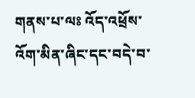གནས་པ་ལཿ འོད་འཕྲོས་འོག་མིན་ཞིང་དང་བདེ་བ་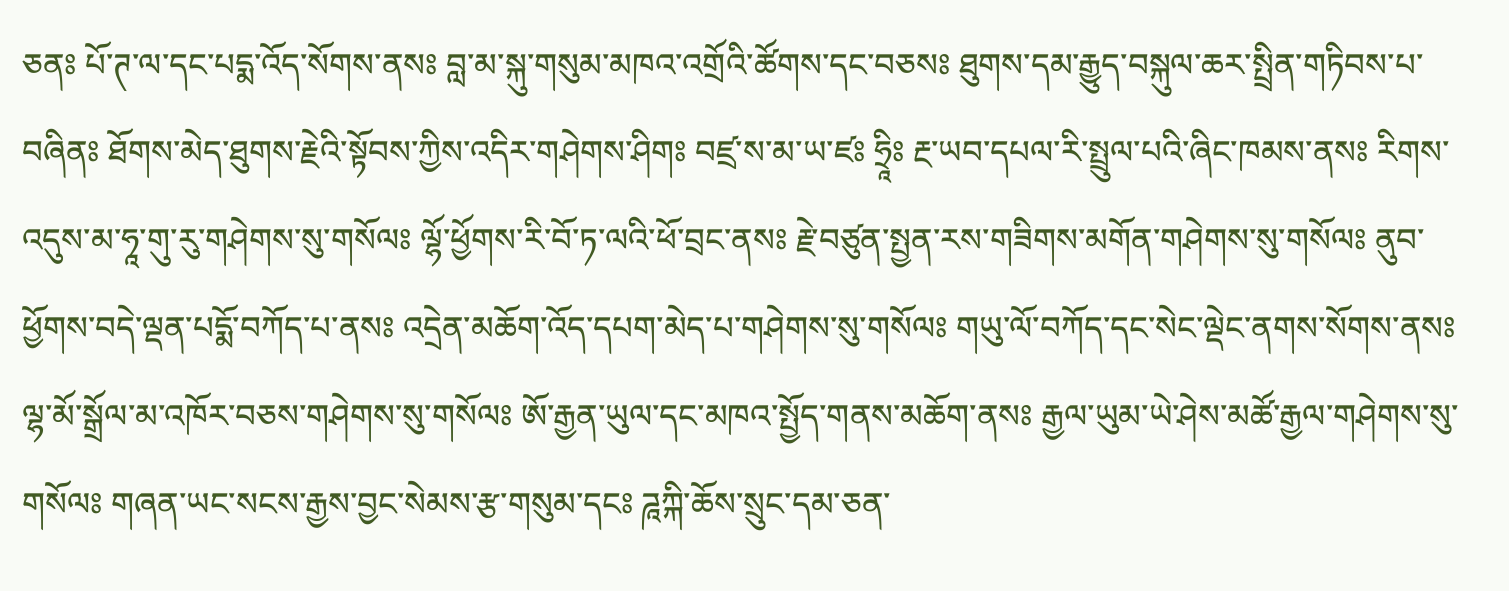ཅནཿ པོ་ཊ་ལ་དང་པདྨ་འོད་སོགས་ནསཿ བླ་མ་སྐུ་གསུམ་མཁའ་འགྲོའི་ཚོགས་དང་བཅསཿ ཐུགས་དམ་རྒྱུད་བསྐུལ་ཆར་སྤྲིན་གཏིབས་པ་བཞིནཿ ཐོགས་མེད་ཐུགས་རྗེའི་སྟོབས་ཀྱིས་འདིར་གཤེགས་ཤིགཿ བཛྲ་ས་མ་ཡ་ཛཿ ཧྲཱིཿ རྔ་ཡབ་དཔལ་རི་སྤྲུལ་པའི་ཞིང་ཁམས་ནསཿ རིགས་འདུས་མ་ཧཱ་གུ་རུ་གཤེགས་སུ་གསོལཿ ལྷོ་ཕྱོགས་རི་བོ་ཏ་ལའི་ཕོ་བྲང་ནསཿ རྗེ་བཙུན་སྤྱན་རས་གཟིགས་མགོན་གཤེགས་སུ་གསོལཿ ནུབ་ཕྱོགས་བདེ་ལྡན་པདྨོ་བཀོད་པ་ནསཿ འདྲེན་མཆོག་འོད་དཔག་མེད་པ་གཤེགས་སུ་གསོལཿ གཡུ་ལོ་བཀོད་དང་སེང་ལྡེང་ནགས་སོགས་ནསཿ ལྷ་མོ་སྒྲོལ་མ་འཁོར་བཅས་གཤེགས་སུ་གསོལཿ ཨོ་རྒྱན་ཡུལ་དང་མཁའ་སྤྱོད་གནས་མཆོག་ནསཿ རྒྱལ་ཡུམ་ཡེ་ཤེས་མཚོ་རྒྱལ་གཤེགས་སུ་གསོལཿ གཞན་ཡང་སངས་རྒྱས་བྱང་སེམས་རྩ་གསུམ་དངཿ ཌཱཀྐི་ཆོས་སྲུང་དམ་ཅན་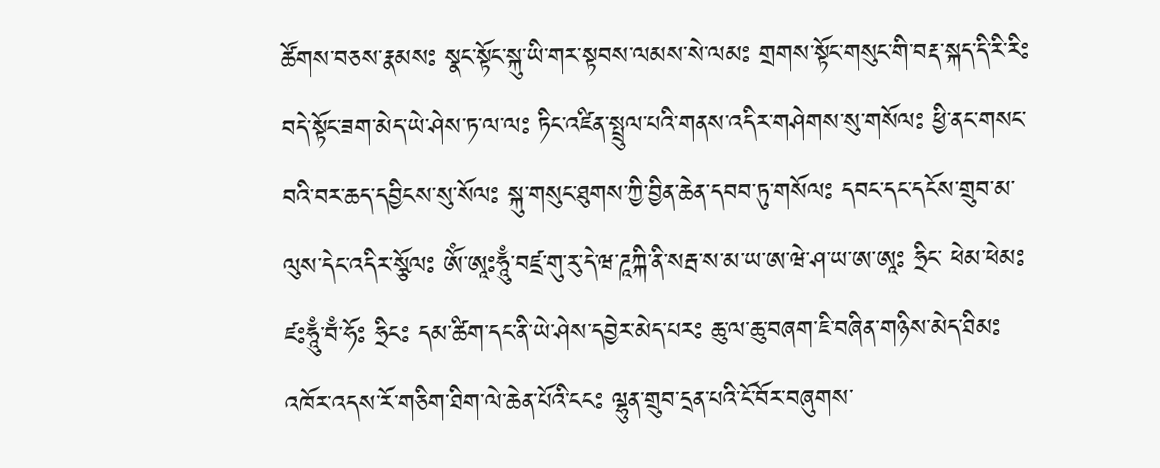ཚོགས་བཅས་རྣམསཿ སྣང་སྟོང་སྐུ་ཡི་གར་སྟབས་ལམས་སེ་ལམཿ གྲགས་སྟོང་གསུང་གི་བརྡ་སྐད་དི་རི་རིཿ བདེ་སྟོང་ཟག་མེད་ཡེ་ཤེས་ཏ་ལ་ལཿ ཏིང་འཛིན་སྤྲུལ་པའི་གནས་འདིར་གཤེགས་སུ་གསོལཿ ཕྱི་ནང་གསང་བའི་བར་ཆད་དབྱིངས་སུ་སོལཿ སྐུ་གསུང་ཐུགས་ཀྱི་བྱིན་ཆེན་དབབ་ཏུ་གསོལཿ དབང་དང་དངོས་གྲུབ་མ་ལུས་དེང་འདིར་སྩོལཿ ཨོཾ་ཨཱཿཧཱུྃ་བཛྲ་གུ་རུ་དེ་ཝ་ཌཱཀྐི་ནི་སརྦ་ས་མ་ཡ་ཨ་ཝེ་ཤ་ཡ་ཨ་ཨཱཿ ཧྲིང་ ཕེམ་ཕེམཿ ཛཿཧཱུྃ་བྃ་ཧོཿ ཧྲིངཿ དམ་ཚིག་དང་ནི་ཡེ་ཤེས་དབྱེར་མེད་པརཿ ཆུ་ལ་ཆུ་བཞག་ཇི་བཞིན་གཉིས་མེད་ཐིམཿ འཁོར་འདས་རོ་གཅིག་ཐིག་ལེ་ཆེན་པོའི་ངངཿ ལྷུན་གྲུབ་དྲན་པའི་ངོ་བོར་བཞུགས་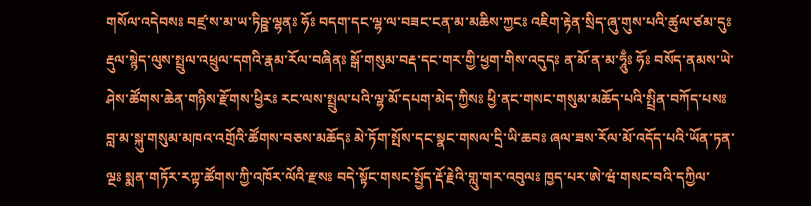གསོལ་འདེབསཿ བཛྲ་ས་མ་ཡ་ཏིཥྛ་ལྷནཿ ཧོཿ བདག་དང་ལྷ་ལ་བཟང་ངན་མ་མཆིས་ཀྱངཿ འཇིག་རྟེན་སྲིད་ཞུ་གུས་པའི་ཚུལ་ཙམ་དུཿ རྡུལ་སྙེད་ལུས་སྤྲུལ་འཕྲུལ་དགའི་རྣམ་རོལ་བཞིནཿ སྒོ་གསུམ་བརྡ་དང་གར་གྱི་ཕྱག་གིས་འདུདཿ ན་མོ་ན་མ་ཧཱུྃཿ ཧོཿ བསོད་ནམས་ཡེ་ཤེས་ཚོགས་ཆེན་གཉིས་རྫོགས་ཕྱིརཿ རང་ལས་སྤྲུལ་པའི་ལྷ་མོ་དཔག་མེད་ཀྱིསཿ ཕྱི་ནང་གསང་གསུམ་མཆོད་པའི་སྤྲིན་བཀོད་པསཿ བླ་མ་སྐུ་གསུམ་མཁའ་འགྲོའི་ཚོགས་བཅས་མཆོདཿ མེ་ཏོག་སྤོས་དང་སྣང་གསལ་དྲི་ཡི་ཆབཿ ཞལ་ཟས་རོལ་མོ་འདོད་པའི་ཡོན་ཏན་ལྔཿ སྨན་གཏོར་རཀྟ་ཚོགས་ཀྱི་འཁོར་ལོའི་རྫསཿ བདེ་སྟོང་གསང་སྤྱོད་རྡོ་རྗེའི་གླུ་གར་འབུལཿ ཁྱད་པར་ཨེ་ཝཾ་གསང་བའི་དཀྱིལ་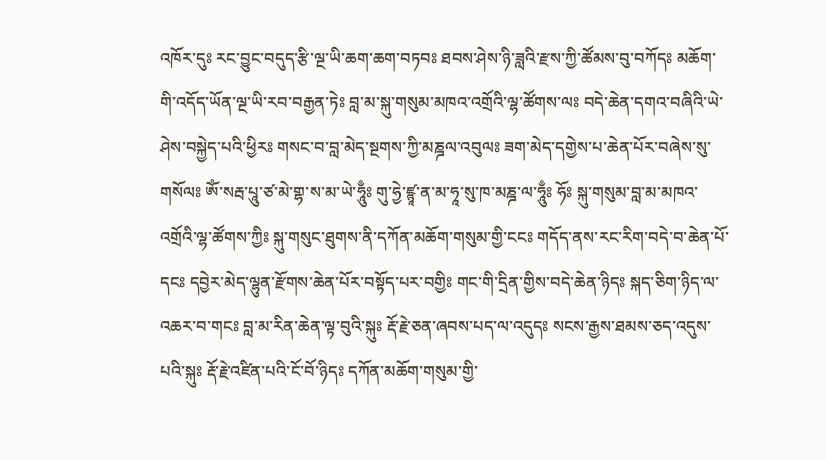འཁོར་དུཿ རང་བྱུང་བདུད་རྩི་ལྔ་ཡི་ཆག་ཆག་བཏབཿ ཐབས་ཤེས་ཉི་ཟླའི་རྫས་ཀྱི་ཚོམས་བུ་བཀོདཿ མཆོག་གི་འདོད་ཡོན་ལྔ་ཡི་རབ་བརྒྱན་ཏེཿ བླ་མ་སྐུ་གསུམ་མཁའ་འགྲོའི་ལྷ་ཚོགས་ལཿ བདེ་ཆེན་དགའ་བཞིའི་ཡེ་ཤེས་བསྐྱེད་པའི་ཕྱིརཿ གསང་བ་བླ་མེད་སྔགས་ཀྱི་མཎྜལ་འབུལཿ ཟག་མེད་དགྱེས་པ་ཆེན་པོར་བཞེས་སུ་གསོལཿ ཨོཾ་སརྦ་པཱུ་ཙ་མེ་གྷ་ས་མ་ཡེ་ཧཱུྃཿ གུ་ཧྱེ་ཛྙཱ་ན་མ་ཧཱ་སུ་ཁ་མཎྜ་ལ་ཧཱུྃཿ ཧོཿ སྐུ་གསུམ་བླ་མ་མཁའ་འགྲོའི་ལྷ་ཚོགས་ཀྱིཿ སྐུ་གསུང་ཐུགས་ནི་དཀོན་མཆོག་གསུམ་གྱི་ངངཿ གདོད་ནས་རང་རིག་བདེ་བ་ཆེན་པོ་དངཿ དབྱེར་མེད་ལྷུན་རྫོགས་ཆེན་པོར་བསྟོད་པར་བགྱིཿ གང་གི་དྲིན་གྱིས་བདེ་ཆེན་ཉིདཿ སྐད་ཅིག་ཉིད་ལ་འཆར་བ་གངཿ བླ་མ་རིན་ཆེན་ལྟ་བུའི་སྐུཿ རྡོ་རྗེ་ཅན་ཞབས་པད་ལ་འདུདཿ སངས་རྒྱས་ཐམས་ཅད་འདུས་པའི་སྐུཿ རྡོ་རྗེ་འཛིན་པའི་ངོ་བོ་ཉིདཿ དཀོན་མཆོག་གསུམ་གྱི་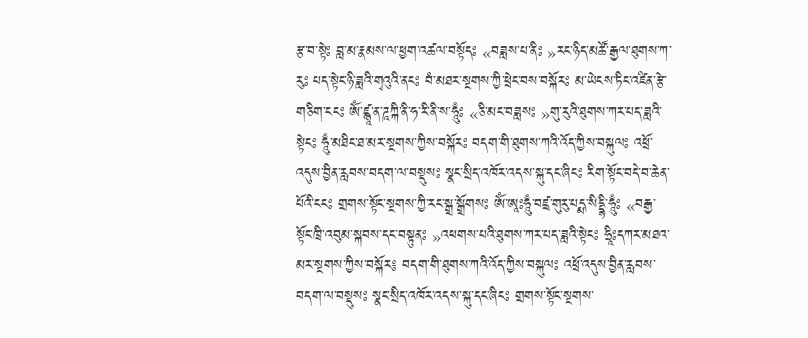རྩ་བ་སྟེཿ བླ་མ་རྣམས་ལ་ཕྱག་འཚལ་བསྟོདཿ «བཟླས་པ་ནིཿ »རང་ཉིད་མཚོ་རྒྱལ་ཐུགས་ཀ་རུཿ པད་སྟེང་ཉི་ཟླའི་གྭའུའི་ནངཿ བཾ་མཐར་སྔགས་ཀྱི་ཕྲེང་བས་བསྐོརཿ མ་ཡེངས་ཏིང་འཛིན་རྩེ་གཅིག་ངངཿ ཨོཾ་ཛྙཱ་ན་ཌཱཀྐི་ནི་ཧ་རི་ནི་ས་ཧཱུྃཿ «ཅི་མང་བཟླསཿ »གུ་རུའི་ཐུགས་ཀར་པད་ཟླའི་སྟེངཿ ཧཱུྃ་མཐིང་ཐ་མར་སྔགས་ཀྱིས་བསྐོརཿ བདག་གི་ཐུགས་ཀའི་འོད་ཀྱིས་བསྐུལཿ འཕྲོ་འདུས་བྱིན་རླབས་བདག་ལ་བསྡུསཿ སྣང་སྲིད་འཁོར་འདས་སྐུ་དང་ཞིངཿ རིག་སྟོང་བདེ་བ་ཆེན་པོའི་ངངཿ གྲགས་སྟོང་སྔགས་ཀྱི་རང་སྒྲ་སྒྲོགསཿ ཨོཾ་ཨཱཿཧཱུྃ་བཛྲ་གུརུ་པདྨ་སིདྡྷི་ཧཱུྃཿ «བརྒྱ་སྟོང་ཁྲི་འབུམ་སྐབས་དང་བསྟུནཿ »འཕགས་པའི་ཐུགས་ཀར་པད་ཟླའི་སྟེངཿ ཧྲཱིཿདཀར་མཐའ་མར་སྔགས་ཀྱིས་བསྐོར༔ བདག་གི་ཐུགས་ཀའི་འོད་ཀྱིས་བསྐུལཿ འཕྲོ་འདུས་བྱིན་རླབས་བདག་ལ་བསྡུསཿ སྣང་སྲིད་འཁོར་འདས་སྐུ་དང་ཞིངཿ གྲགས་སྟོང་སྔགས་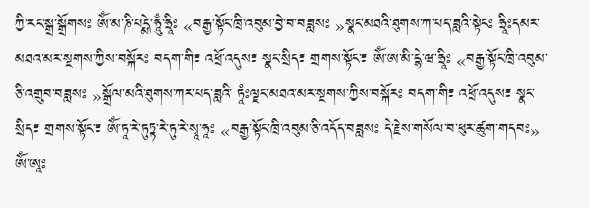ཀྱི་རང་སྒྲ་སྒྲོགསཿ ཨོཾ་མ་ཎི་པདྨེ་ཧཱུྃ་ཧྲཱིཿ «བརྒྱ་སྟོང་ཁྲི་འབུམ་བྱེ་བ་བཟླསཿ »སྣང་མཐའི་ཐུགས་ཀ་པད་ཟླའི་སྟེངཿ ཧྲཱིཿདམར་མཐའ་མར་སྔགས་ཀྱིས་བསྐོརཿ བདག་གི༴ འཕྲོ་འདུས༴ སྣང་སྲིད༴ གྲགས་སྟོང་༴ ཨོཾ་ཨ་མི་དྷེ་ཝ་ཧྲཱིཿ «བརྒྱ་སྟོང་ཁྲི་འབུམ་ཅི་འགྲུབ་བཟླསཿ »སྒྲོལ་མའི་ཐུགས་ཀར་པད་ཟླའི་ ཏཱཾཿལྗང་མཐའ་མར་སྔགས་ཀྱིས་བསྐོརཿ བདག་གི༴ འཕྲོ་འདུས༴ སྣང་སྲིད༴ གྲགས་སྟོང་༴ ཨོཾ་ཏཱ་རེ་ཏུཏྟ་རེ་ཏུ་རེ་སྭཱ་ཧཱཿ «བརྒྱ་སྟོང་ཁྲི་འབུམ་ཅི་འདོད་བཟླསཿ དེ་རྗེས་གསོལ་བ་ཕུར་ཚུག་གདབཿ» ཨོཾ་ཨཱཿ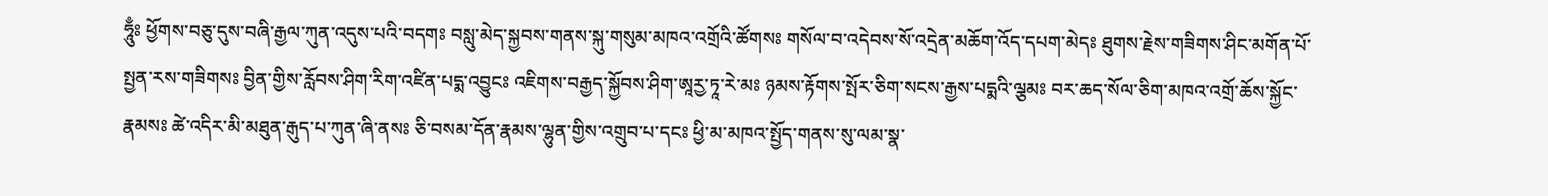ཧཱུྃཿ ཕྱོགས་བཅུ་དུས་བཞི་རྒྱལ་ཀུན་འདུས་པའི་བདགཿ བསླུ་མེད་སྐྱབས་གནས་སྐུ་གསུམ་མཁའ་འགྲོའི་ཚོགསཿ གསོལ་བ་འདེབས་སོ་འདྲེན་མཆོག་འོད་དཔག་མེདཿ ཐུགས་རྗེས་གཟིགས་ཤིང་མགོན་པོ་སྤྱན་རས་གཟིགསཿ བྱིན་གྱིས་རློབས་ཤིག་རིག་འཛིན་པདྨ་འབྱུངཿ འཇིགས་བརྒྱད་སྐྱོབས་ཤིག་ཨཱརྱ་ཏཱ་རེ་མཿ ཉམས་རྟོགས་སྤོར་ཅིག་སངས་རྒྱས་པདྨའི་ལྕམཿ བར་ཆད་སོལ་ཅིག་མཁའ་འགྲོ་ཆོས་སྐྱོང་རྣམསཿ ཚེ་འདིར་མི་མཐུན་རྒུད་པ་ཀུན་ཞི་ནསཿ ཅི་བསམ་དོན་རྣམས་ལྷུན་གྱིས་འགྲུབ་པ་དངཿ ཕྱི་མ་མཁའ་སྤྱོད་གནས་སུ་ལམ་སྣ་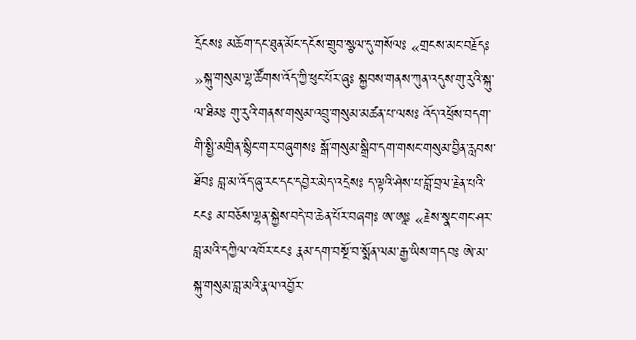དྲོངསཿ མཆོག་དང་ཐུན་མོང་དངོས་གྲུབ་སྩལ་དུ་གསོལཿ «གྲངས་མང་བརྗོདཿ »སྐུ་གསུམ་ལྷ་ཚོགས་འོད་ཀྱི་ཕུང་པོར་ཞུཿ སྐྱབས་གནས་ཀུན་འདུས་གུ་རུའི་སྐུ་ལ་ཐིམཿ གུ་རུའི་གནས་གསུམ་འབྲུ་གསུམ་མཚན་པ་ལསཿ འོད་འཕྲོས་བདག་གི་སྤྱི་མགྲིན་སྙིང་གར་བཞུགསཿ སྒོ་གསུམ་སྒྲིབ་དག་གསང་གསུམ་བྱིན་རླབས་ཐོབཿ བླ་མ་འོད་ཞུ་རང་དང་དབྱེར་མེད་འདྲེསཿ ད་ལྟའི་ཤེས་པ་བློ་བྲལ་རྗེན་པའི་ངངཿ མ་བཅོས་ལྷན་སྐྱེས་བདེ་བ་ཆེན་པོར་བཞགཿ ཨ་ཨཱཿ «རྗེས་སྣང་གང་ཤར་བླ་མའི་དཀྱིལ་འཁོར་ངངཿ རྣམ་དག་བསྔོ་བ་སྨོན་ལམ་རྒྱ་ཡིས་གདབཿ ཨེ་མ་སྐུ་གསུམ་བླ་མའི་རྣལ་འབྱོར་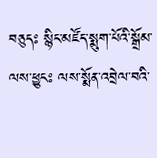བཅུདཿ སྙིང་མཛོད་སྨུག་པོའི་སྒྲོམ་ལས་ཕྱུངཿ ལས་སྨོན་འབྲེལ་བའི་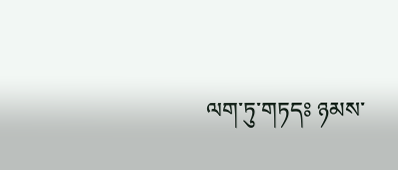ལག་ཏུ་གཏདཿ ཉམས་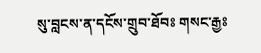སུ་བླངས་ན་དངོས་གྲུབ་ཐོབཿ གསང་རྒྱཿ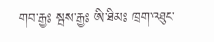གབ་རྒྱཿ སྦས་རྒྱཿ ཨི་ཐིམཿ ཁྲག་འཐུང་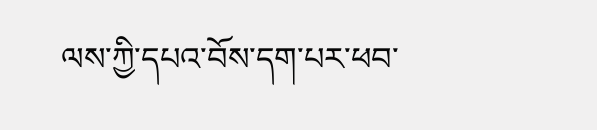ལས་ཀྱི་དཔའ་བོས་དག་པར་ཕབ་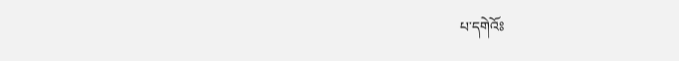པ་དགེའོཿ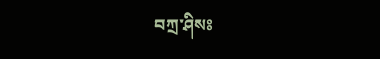བཀྲ་ཤིསཿ